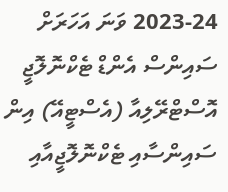2023-24 ވަނަ އަހަރަށް ސައިންސް އެންޑް ޓެކްނޮލޮޖީ އޮސްޓްރޭލިއާ (އެސްޓީއޭ) އިން ސައިންސާއި ޓެކްނޮލޮޖީއާއި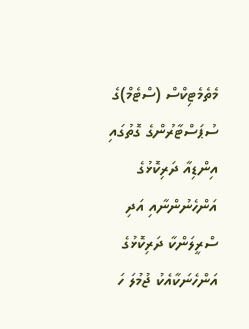މެތެމެޓިކްސް (ސްޓެމް)ގެ ސުޕަސްޓާރުންގެ ގޮތުގައި އިންޑިއާ ދަރިކޮޅުގެ އަންހެނުންނާއި އަދި ސްރީލަންކާ ދަރިކޮޅުގެ އަންހެނަކާއެކު ޖުމުލަ ހަ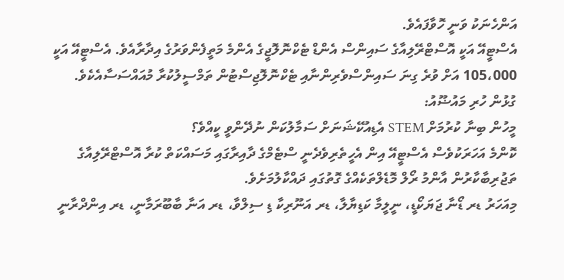އަންހެނަކު ވަނީ ހޮވާފައެވެ.
އެސްޓީއޭ އަކީ އޮސްޓްރޭލިއާގެ ސައިންސް އެންޑް ޓެކްނޮލޮޖީގެ އެންމެ މަތީފެންވަރުގެ އިދާރާއެވެ. އެސްޓީއޭ އަކީ 105،000 އަށް ވުރެ ގިނަ ސައިންސްވެރިންނާއި ޓެކްނޮލޮޖިސްޓުން ތަމްސީލުކުރާ މުއައްސަސާއެކެވެ.
ގުޅުން ހުރި މައުޟޫއު:
މީހުން ބިނާ ކުރުމަށް STEM އެޑިއުކޭޝަނަށް ސަމާލުކަން ނުދޭންވީ ކީއްވެ؟
ކޮންމެ އަހަރަކުވެސް އެސްޓީއޭ އިން އެހީތެރިވެދެނީ ސްޓެމްގެ ދާއިރާގައި މަސައްކަތް ކުރާ އޮސްޓްރޭލިއާގެ ތަޖުރިބާކާރުން އާންމު ރޯލް މޮޑެލްތަކެއްގެ ގޮތުގައި ދައްކާލުމަށެވެ.
މިއަހަރު ޑރ ޑޯނާ ޖަޔަކޯޑީ، ނީލީމާ ކަޑިޔާލާ، ޑރ އަނޫރިކާ ޑި ސިލްވާ، ޑރ އަނާ ބާބޫރަމާނީ، ޑރ އިންދްރާނީ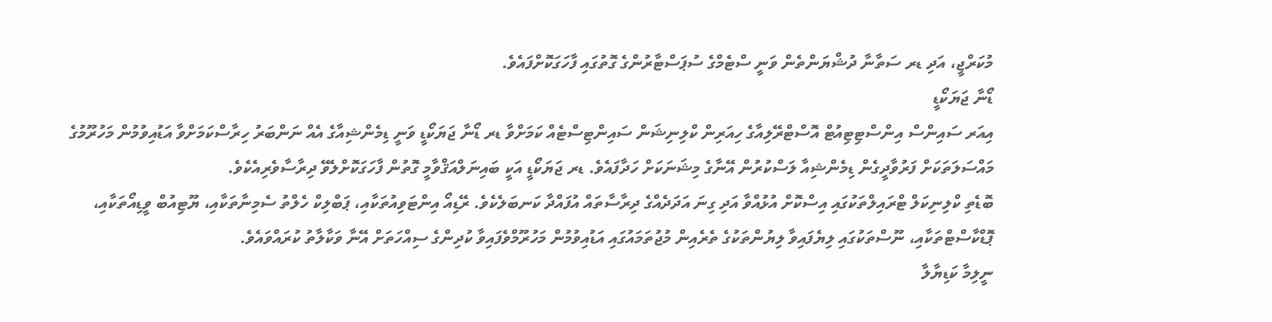މުކަރްޖީ، އަދި ޑރ ސަތާނާ ދުޝްޔަންތެން ވަނީ ސްޓެމްގެ ސުޕަސްޓާރުންގެ ގޮތުގައި ފާހަގަކޮށްފައެވެ.
ޑޯނާ ޖަޔަކޯޑީ
އިއަރ ސައިންސް އިންސްޓިޓިއުޓް އޮސްޓްރޭލިއާގެ ހިއަރިން ކްލިނިޝަން ސައިންޓިސްޓެއް ކަމަށްވާ ޑރ ޑޯނާ ޖަޔަކޯޑީ ވަނީ ޑިމެންޝިއާގެ އެއް ނަންބަރު ހިރާސްކަމަށްވާ އަޑުއިވުމުން މަހުރޫމުގެ މައްސަލަތަކަށް ފަރުވާދީގެން ޑިމެންޝިއާ ލަސްކުރުން އޭނާގެ މިޝަނަކަށް ހަދާފައެވެ. ޑރ ޖަޔަކޯޑީ އަކީ ބައިނަލްއަޤްވާމީ ގޮތުން ފާހަގަކޮށްލެވޭ ދިރާސާވެރިއެކެވެ.
ބޮޑެތި ކްލިނިކަލް ޓްރައިލްތަކުގައި އިސްކޮށް އުޅުއްވާ އަދި ގިނަ އަދަދެއްގެ ދިރާސާތައް އުފައްދާ ކަނބަލެކެވެ. ރޭޑިއޯ އިންޓަވިއުތަކާއި، ޕަބްލިކް ހެލްތު ސެމިނާތަކާއި، ޔޫޓިއުބް ވީޑިއޯތަކާއި، ޕޮޑްކާސްޓްތަކާއި، ނޫސްތަކުގައި ލިޔެފައިވާ ލިޔުންތަކުގެ ތެރެއިން މުޖުތަމައުގައި އަޑުއިވުމުން މަހުރޫމްވެފައިވާ ކުދިންގެ ސިއްހަތަށް އޭނާ ވަކާލާތު ކުރައްވައެވެ.
ނީލިމާ ކަޑިޔާލާ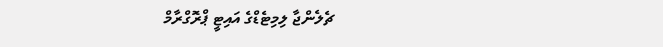ޗެލެންޖާ ލިމިޓެޑްގެ އައިޓީ ޕްރޮގްރާމް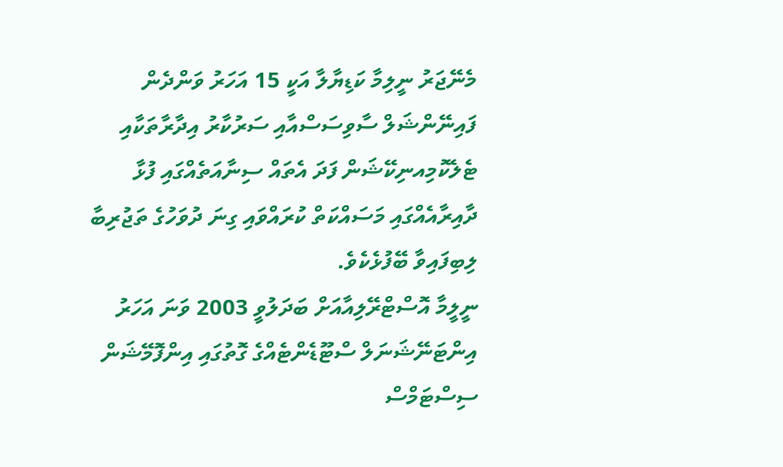މެނޭޖަރު ނީލިމާ ކަޑިޔާލާ އަކީ 15 އަހަރު ވަންދެން ފައިނޭންޝަލް ސާވިސަސްއާއި ސަރުކާރު އިދާރާތަކާއި ޓެލެކޮމިއނިކޭޝަން ފަދަ އެތައް ސިނާއަތެއްގައި ފުޅާ ދާއިރާއެއްގައި މަސައްކަތް ކުރައްވައި ގިނަ ދުވަހުގެ ތަޖުރިބާ ލިބިފައިވާ ބޭފުޅެކެވެ.
ނީލީމާ އޮސްޓްރޭލިއާއަށް ބަދަލުވީ 2003 ވަނަ އަހަރު އިންޓަނޭޝަނަލް ސްޓޫޑެންޓެއްގެ ގޮތުގައި އިންފޮމޭޝަން ސިސްޓަމްސް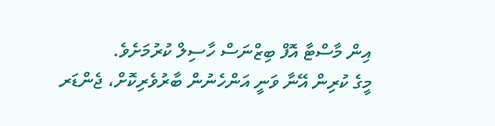އިން މާސްޓާ އޮފް ބިޒްނަސް ހާސިލް ކުރުމަށެވެ.
މީގެ ކުރިން އޭނާ ވަނީ އަންހެނުން ބާރުވެރިކޮށް، ޖެންޑަރ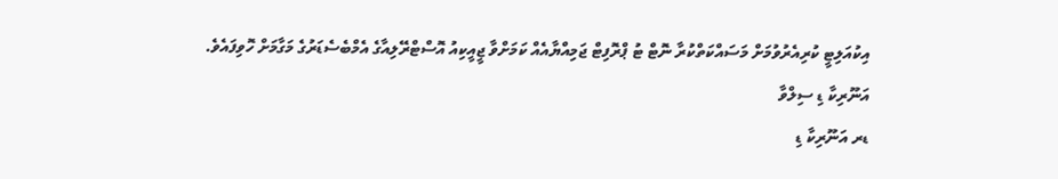އިކުއަލިޓީ ކުރިއެރުވުމަށް މަސައްކަތްކުރާ ނޮޓް ޓު ޕްރޮފިޓް ޖަމިއްޔާއެއް ކަމަށްވާ ޖީއީކިއު އޮސްޓްރޭލިއާގެ އެމްބެސެޑަރުގެ މަގާމަށް ހޮވިފައެވެ.
އަނޫރިކާ ޑި ސިލްވާ
ޑރ އަނޫރިކާ ޑި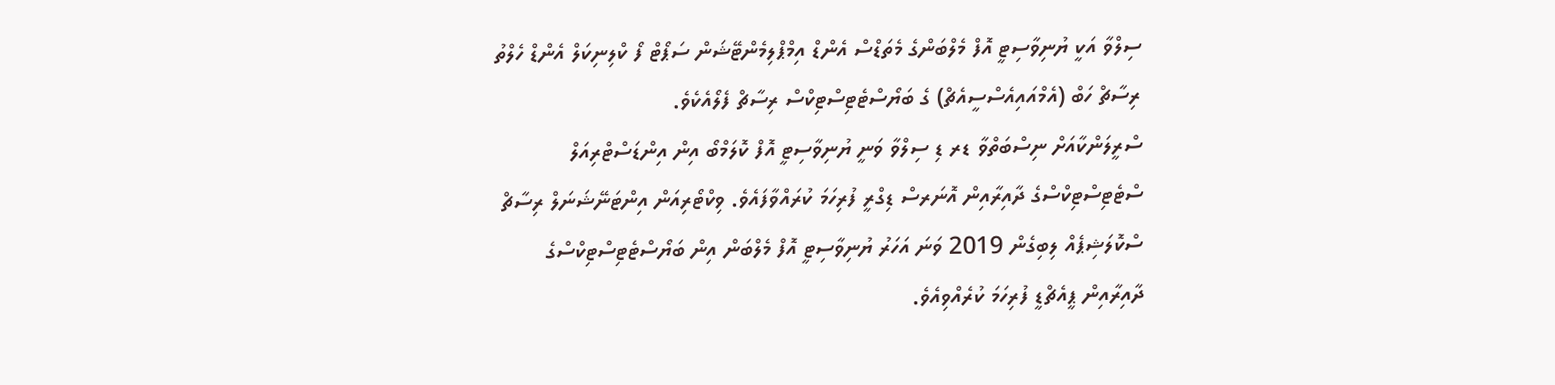ސިލްވާ އަކީ ޔުނިވާސިޓީ އޮފް މެލްބަންގެ މެތަޑްސް އެންޑް އިމްޕްލިމެންޓޭޝަން ސަޕޯޓް ފޯ ކްލިނިކަލް އެންޑް ހެލްތު ރިސާޗް ހަބް (އެމްއައިއެސްސީއެޗް) ގެ ބަޔޯސްޓެޓިސްޓިކްސް ރިސާޗް ފެލޯއެކެވެ.
ސްރީލަންކާއަށް ނިސްބަތްވާ ޑރ ޑި ސިލްވާ ވަނީ ޔުނިވާސިޓީ އޮފް ކޮލަމްބޯ އިން އިންޑަސްޓްރިއަލް ސްޓެޓިސްޓިކްސްގެ ދާއިރާއިން އޮނަރސް ޑިގްރީ ފުރިހަމަ ކުރައްވާފައެވެ. ވިކްޓޯރިއަން އިންޓަނޭޝަނަލް ރިސާޗް ސްކޮލަޝިޕެއް ލިބިގެން 2019 ވަނަ އަހަރު ޔުނިވާސިޓީ އޮފް މެލްބަން އިން ބަޔޯސްޓެޓިސްޓިކްސްގެ ދާއިރާއިން ޕީއެޗްޑީ ފުރިހަމަ ކުރެއްވިއެވެ.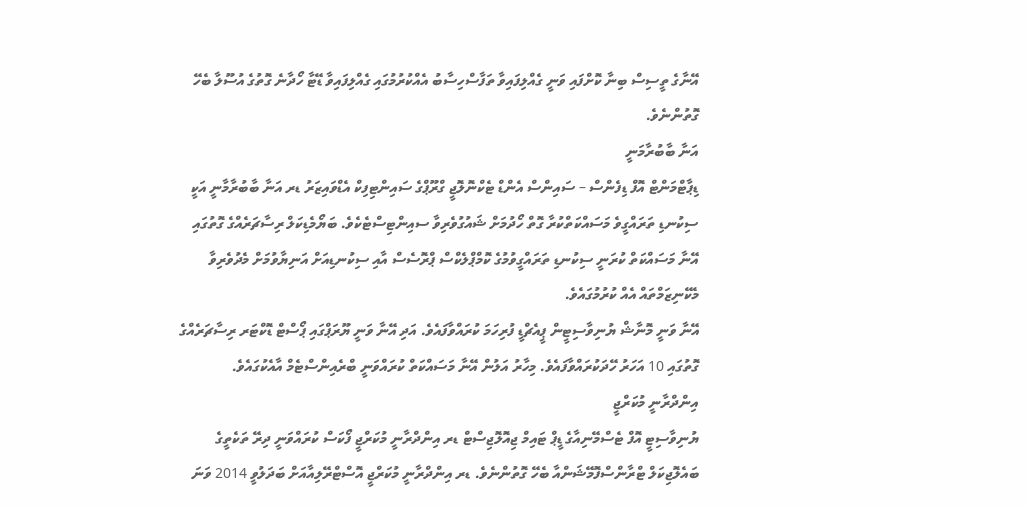އޭނާގެ ތީސިސް ބިނާ ކޮށްފައި ވަނީ ގެއްލިފައިވާ ތަފާސްހިސާބު އެއްކުރުމުގައި ގެއްލިފައިވާ ޑޭޓާ ހޯދާނެ ގޮތުގެ އުސޫލާ ބެހޭ ގޮތުންނެވެ.
އަނާ ބާބުރާމަނީ
ޑިޕާޓްމަންޓް އޮފް ޑިފެންސް – ސައިންސް އެންޑް ޓެކްނޮލޮޖީ ގްރޫޕްގެ ސައިންޓިފިކް އެޑްވައިޒަރު ޑރ އަނާ ބާބުރާމާނީ އަކީ ސިކުނޑި ތަރައްގީވެ މަސައްކަތްކުރާ ގޮތް ހޯދުމަށް ޝައުގުވެރިވާ ސއިންޓިސްޓެކެވެ. ބަޔޯމެޑިކަލް ރިސާޗަރެއްގެ ގޮތުގައި އޭނާ މަސައްކަތް ކުރަނީ ސިކުނޑި ތަރައްގީވުމުގެ ކޮމްޕްލެކްސް ޕްރޮސެސް އާއި ސިކުނޑިއަށް އަނިޔާވުމަށް މެދުވެރިވާ މެކޭނިޒަމްތައް އެއް ކުރުމުގައެވެ.
އޭނާ ވަނީ މޮނާޝް ޔުނިވާސިޓީން ޕީއެޗްޑީ ފުރިހަމަ ކުރައްވާފައެވެ. އަދި އޭނާ ވަނީ ޔޫރަޕްގައި ޕޯސްޓް ޑޮކްޓަރ ރިސާޗަރެއްގެ ގޮތުގައި 10 އަހަރު ހޭދަކުރައްވާފައެވެ. މިހާރު އަލުން އޭނާ މަސައްކަތް ކުރައްވަނީ ބްރެއިންސްޓެމް އާއެކުގައެވެ.
އިންދްރާނީ މުކަރްޖީ
ޔުނިވާސިޓީ އޮފް ޓެސްމޭނިއާގެ ޑީޕް ޓައިމް ޖިއޮލޮޖިސްޓް ޑރ އިންދްރާނީ މުކަރްޖީ ފޯކަސް ކުރައްވަނީ ދިރޭ ތަކެތީގެ ބައެލޮޖިކަލް ޓްރާންސްފޮމޭޝަންއާ ބެހޭ ގޮތުންނެވެ. ޑރ އިންދްރާނީ މުކަރްޖީ އޮސްޓްރޭލިއާއަށް ބަދަލުވީ 2014 ވަނަ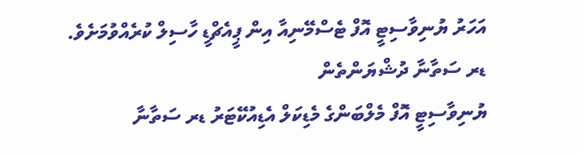އަހަރު ޔުނިވާސިޓީ އޮފް ޓެސްމޭނިއާ އިން ޕީއެޗްޑީ ހާސިލް ކުރެއްވުމަށެވެ.
ޑރ ސަތާނާ ދުޝްޔަންތެން
ޔުނިވާސިޓީ އޮފް މެލްބަންގެ މެޑިކަލް އެޑިއުކޭޓަރު ޑރ ސަތާނާ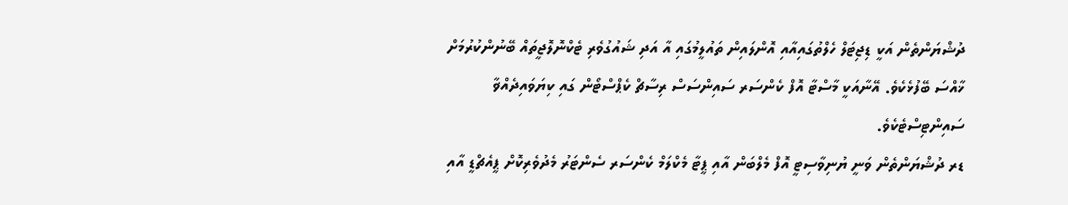ދުޝްޔަންތެން އަކީ ޑިޖިޓަލް ހެލްތުގައިއާއި އޮންލައިން ތައުލީމުގައި އާ އަދި ޝައުގުވެރި ޓެކްނޮލޮޖީތައް ބޭނުންކުރުމަށް ޚާއްސަ ބޭފުޅެކެވެ. އޭނާއަކީ މާސްޓާ އޮފް ކެންސަރ ސައިންސަސް ރިސާޗް ކެޕްސްޓޯން ގައި ކިޔަވައިދެއްޥާ ސައިންޓިސްޓެކެވެ.
ޑރ ދުޝްޔަންތެން ވަނީ ޔުނިވާސިޓީ އޮފް މެލްބަން އާއި ޕީޓާ މެކްލަމް ކެންސަރ ސެންޓަރު މެދުވެރިކޮށް ޕީއެޗްޑީ އާއި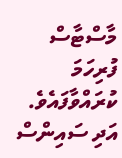މާސްޓާސް ފުރިހަމަ ކުރައްވާފައެވެ. އަދި ސައިންސް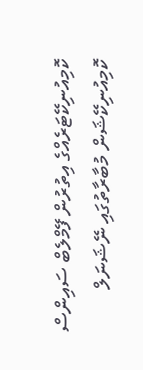ކޮމިއުނިކޭޓަރެއްގެ އިތުރުން ފޭމްލެބް ސައިންސް ކޮމިއުނިކޭޝަން މުބާރާތުގައި ނޭޝަނަލް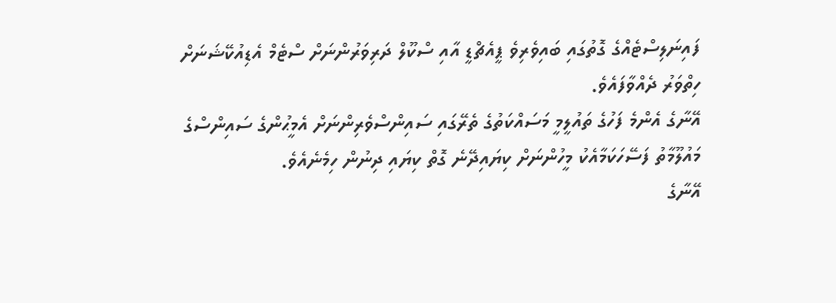ފައިނަލިސްޓެއްގެ ގޮތުގައި ބައިވެރިވެ ޕީއެޗްޑީ އާއި ސްކޫލް ދަރިވަރުންނަށް ސްޓެމް އެޑިއުކޭޝަނަށް ހިތްވަރު ދެއްވާފައެވެ.
އޭނާގެ އެންމެ ފަހުގެ ތައުލީމީ މަސައްކަތުގެ ތެރޭގައި ސައިންސްވެރިންނަށް އެމީޙުންގެ ސައިންސްގެ މައުލޫމާތު ފަސޭހަކަމާއެކު މީހުންނަށް ކިޔައިދޭނެ ގޮތް ކިޔައި ދިނުން ހިމެނެއެވެ.
އޭނާގެ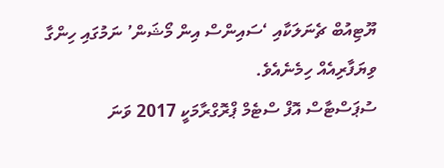ޔޫޓިއުބް ޗެނަލަކާއި ‘ސައިންސް އިން މޯޝަން’ ނަމުގައި ހިންގާ ވިޔަފާރިއެއް ހިމެނެއެވެ.
ސުޕަސްޓާސް އޮފް ސްޓެމް ޕްރޮގްރާމަކީ 2017 ވަނަ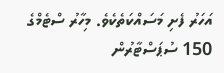އަހަރު ފެށި މަސައްކަތެކެވެ. މިހާރު ސްޓެމްގެ 150 ސުޕަސްޓާރުން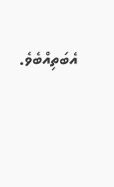އެބަތިއްބެވެ.